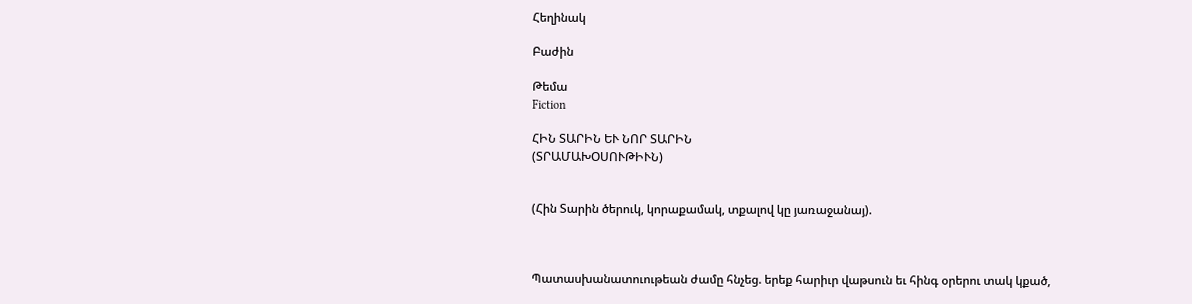Հեղինակ

Բաժին

Թեմա
Fiction

ՀԻՆ ՏԱՐԻՆ ԵՒ ՆՈՐ ՏԱՐԻՆ
(ՏՐԱՄԱԽՕՍՈՒԹԻՒՆ)


(Հին Տարին ծերուկ, կորաքամակ, տքալով կը յառաջանայ).



Պատասխանատուութեան ժամը հնչեց. երեք հարիւր վաթսուն եւ հինգ օրերու տակ կքած,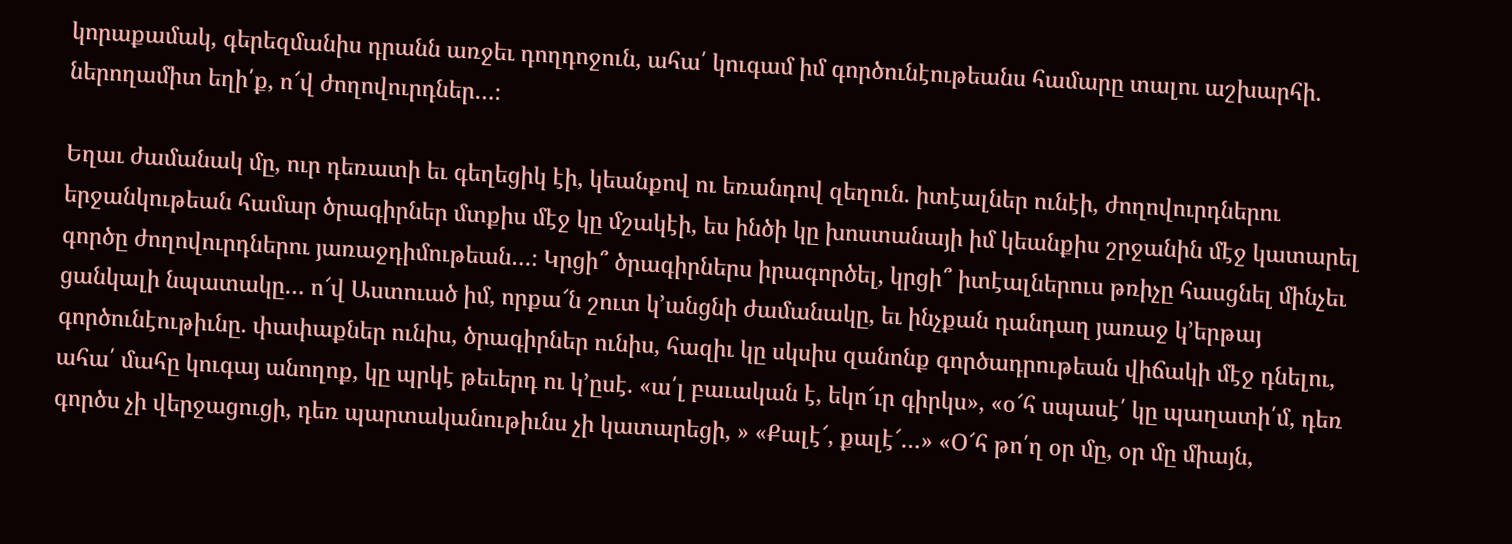կորաքամակ, գերեզմանիս դրանն առջեւ դողդոջուն, ահա՛ կուգամ իմ գործունէութեանս համարը տալու աշխարհի. ներողամիտ եղի՛ք, ո՜վ ժողովուրդներ…։

Եղաւ ժամանակ մը, ուր դեռատի եւ գեղեցիկ էի, կեանքով ու եռանդով զեղուն. իտէալներ ունէի, ժողովուրդներու երջանկութեան համար ծրագիրներ մտքիս մէջ կը մշակէի, ես ինծի կը խոստանայի իմ կեանքիս շրջանին մէջ կատարել գործը ժողովուրդներու յառաջդիմութեան…։ Կրցի՞ ծրագիրներս իրագործել, կրցի՞ իտէալներուս թռիչը հասցնել մինչեւ ցանկալի նպատակը… ո՜վ Աստուած իմ, որքա՜ն շուտ կ՚անցնի ժամանակը, եւ ինչքան դանդաղ յառաջ կ՚երթայ գործունէութիւնը. փափաքներ ունիս, ծրագիրներ ունիս, հազիւ կը սկսիս զանոնք գործադրութեան վիճակի մէջ դնելու, ահա՛ մահը կուգայ անողոք, կը պրկէ թեւերդ ու կ՚ըսէ. «ա՛լ բաւական է, եկո՜ւր գիրկս», «օ՜հ սպասէ՛ կը պաղատի՛մ, դեռ գործս չի վերջացուցի, դեռ պարտականութիւնս չի կատարեցի, » «Քալէ՜, քալէ՜…» «Օ՜հ թո՛ղ օր մը, օր մը միայն,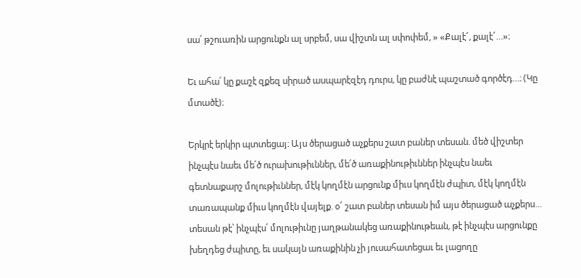սա՛ թշուառին արցունքն ալ սրբեմ, սա վիշտն ալ սփոփեմ, » «Քալէ՜, քալէ՜…»։

Եւ ահա՛ կը քաշէ զքեզ սիրած ասպարէզէդ դուրս, կը բաժնէ պաշտած գործէդ…։ (Կը մտածէ)։

Երկրէ երկիր պտտեցայ։ Այս ծերացած աչքերս շատ բաներ տեսան. մեծ վիշտեր ինչպէս նաեւ մե՛ծ ուրախութիւններ, մե՛ծ առաքինութիւններ ինչպէս նաեւ գետնաքարշ մոլութիւններ, մէկ կողմէն արցունք միւս կողմէն ժպիտ, մէկ կողմէն տառապանք միւս կողմէն վայելք. օ՜ շատ բաներ տեսան իմ այս ծերացած աչքերս… տեսան թէ՝ ինչպէս՛ մոլութիւնը յաղթանակեց առաքինութեան, թէ ինչպէս արցունքը խեղդեց ժպիտը, եւ սակայն առաքինին չի յուսահատեցաւ եւ լացողը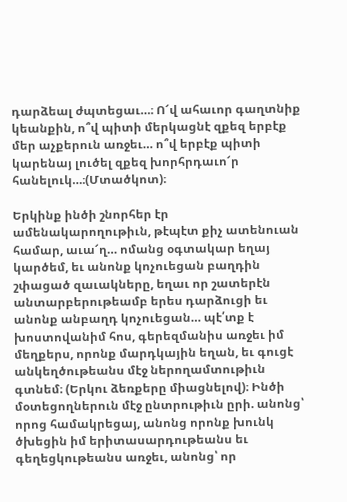դարձեալ ժպտեցաւ…։ Ո՜վ ահաւոր գաղտնիք կեանքին, ո՞վ պիտի մերկացնէ զքեզ երբէք մեր աչքերուն առջեւ… ո՞վ երբէք պիտի կարենայ լուծել զքեզ խորհրդաւո՜ր հանելուկ…։(Մտածկոտ)։

Երկինք ինծի շնորհեր էր ամենակարողութիւն, թէպէտ քիչ ատենուան համար, աւա՜ղ… ոմանց օգտակար եղայ կարծեմ, եւ անոնք կոչուեցան բաղդին շփացած զաւակները, եղաւ որ շատերէն անտարբերութեամբ երես դարձուցի եւ անոնք անբաղդ կոչուեցան… պէ՛տք է խոստովանիմ հոս, գերեզմանիս առջեւ իմ մեղքերս, որոնք մարդկային եղան, եւ գուցէ անկեղծութեանս մէջ ներողամտութիւն գտնեմ։ (Երկու ձեռքերը միացնելով)։ Ինծի մօտեցողներուն մէջ ընտրութիւն ըրի. անոնց՝ որոց համակրեցայ, անոնց որոնք խունկ ծխեցին իմ երիտասարդութեանս եւ գեղեցկութեանս առջեւ, անոնց՝ որ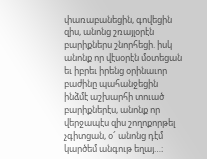փառաբանեցին, գովեցին զիս, անոնց շռայլօրէն բարիքներս շնորհեցի. իսկ անոնք որ վէսօրէն մօտեցան եւ իբրեւ իրենց օրինաւոր բաժինը պահանջեցին ինձմէ աշխարհի տուած բարիքներէս, անոնք որ վերջապէս զիս շողոքորթել չգիտցան, օ՜ անոնց դէմ կարծեմ անգութ եղայ…։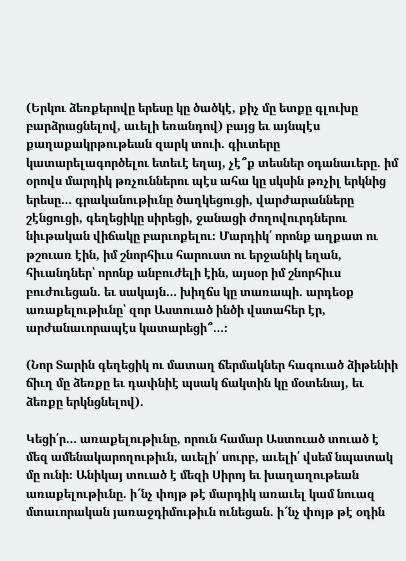(Երկու ձեռքերովը երեսը կը ծածկէ, քիչ մը ետքը գլուխը բարձրացնելով, աւելի եռանդով) բայց եւ այնպէս քաղաքակրթութեան զարկ տուի. գիւտերը կատարելագործելու ետեւէ եղայ, չէ՞ք տեսներ օդանաւերը. իմ օրովս մարդիկ թռչուններու պէս ահա կը սկսին թռչիլ երկնից երեսը… գրականութիւնը ծաղկեցուցի, վարժարանները շէնցուցի, գեղեցիկը սիրեցի, ջանացի ժողովուրդներու նիւթական վիճակը բարւոքելու։ Մարդիկ՛ որոնք աղքատ ու թշուառ էին, իմ շնորհիւս հարուստ ու երջանիկ եղան, հիւանդներ՝ որոնք անբուժելի էին, այսօր իմ շնորհիւս բուժուեցան. եւ սակայն… խիղճս կը տառապի. արդեօք առաքելութիւնը՝ զոր Աստուած ինծի վստահեր էր, արժանաւորապէս կատարեցի՞…։

(Նոր Տարին գեղեցիկ ու մատաղ ճերմակներ հագուած ձիթենիի ճիւղ մը ձեռքը եւ դափնիէ պսակ ճակտին կը մօտենայ, եւ ձեռքը երկնցնելով).

Կեցի՛ր… առաքելութիւնը, որուն համար Աստուած տուած է մեզ ամենակարողութիւն, աւելի՛ սուրբ, աւելի՛ վսեմ նպատակ մը ունի։ Անիկայ տուած է մեզի Սիրոյ եւ խաղաղութեան առաքելութիւնը. ի՜նչ փոյթ թէ մարդիկ առաւել կամ նուազ մտաւորական յառաջդիմութիւն ունեցան. ի՜նչ փոյթ թէ օդին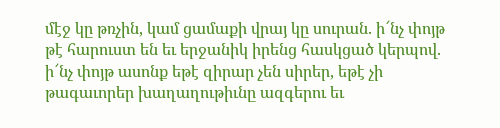մէջ կը թռչին, կամ ցամաքի վրայ կը սուրան. ի՜նչ փոյթ թէ հարուստ են եւ երջանիկ իրենց հասկցած կերպով. ի՜նչ փոյթ ասոնք եթէ զիրար չեն սիրեր, եթէ չի թագաւորեր խաղաղութիւնը ազգերու եւ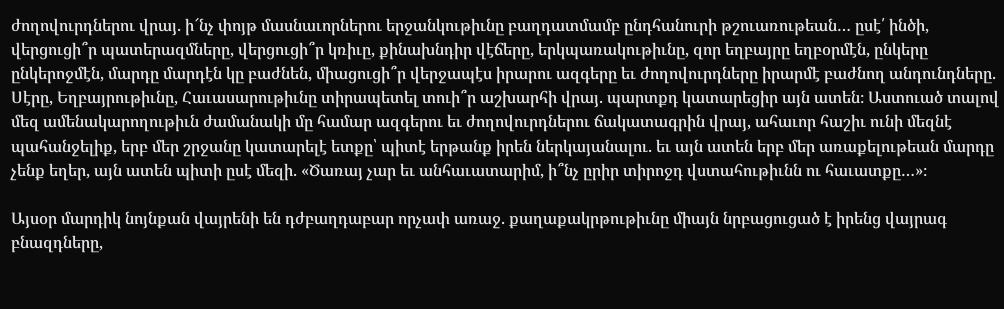ժողովուրդներու վրայ. ի՜նչ փոյթ մասնաւորներու երջանկութիւնը բաղդատմամբ ընդհանուրի թշուառութեան… ըսէ՛ ինծի, վերցուցի՞ր պատերազմները, վերցուցի՞ր կռիւը, քինախնդիր վէճերը, երկպառակութիւնը, զոր եղբայրը եղբօրմէն, ընկերը ընկերոջմէն, մարդը մարդէն կը բաժնեն, միացուցի՞ր վերջապէս իրարու ազգերը եւ ժողովուրդները իրարմէ բաժնող անդունդները. Սէրը, Եղբայրութիւնը, Հաւասարութիւնը տիրապետել տուի՞ր աշխարհի վրայ. պարտքդ կատարեցիր այն ատեն։ Աստուած տալով մեզ ամենակարողութիւն ժամանակի մը համար ազգերու եւ ժողովուրդներու ճակատագրին վրայ, ահաւոր հաշիւ ունի մեզնէ պահանջելիք, երբ մեր շրջանը կատարելէ ետքը՝ պիտէ երթանք իրեն ներկայանալու. եւ այն ատեն երբ մեր առաքելութեան մարդը չենք եղեր, այն ատեն պիտի ըսէ մեզի. «Ծառայ չար եւ անհաւատարիմ, ի՞նչ ըրիր տիրոջդ վստահութիւնն ու հաւատքը…»։

Այսօր մարդիկ նոյնքան վայրենի են դժբաղդաբար որչափ առաջ. քաղաքակրթութիւնը միայն նրբացուցած է իրենց վայրագ բնազդները,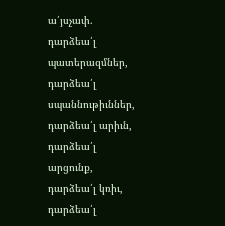ա՛յսչափ. դարձեա՛լ պատերազմներ, դարձեա՛լ սպաննութիւններ, դարձեա՛լ արիւն, դարձեա՛լ արցունք, դարձեա՛լ կռիւ, դարձեա՛լ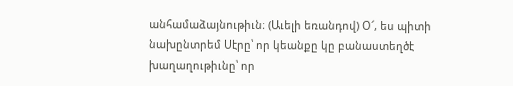անհամաձայնութիւն։ (Աւելի եռանդով) Օ՜, ես պիտի նախընտրեմ Սէրը՝ որ կեանքը կը բանաստեղծէ խաղաղութիւնը՝ որ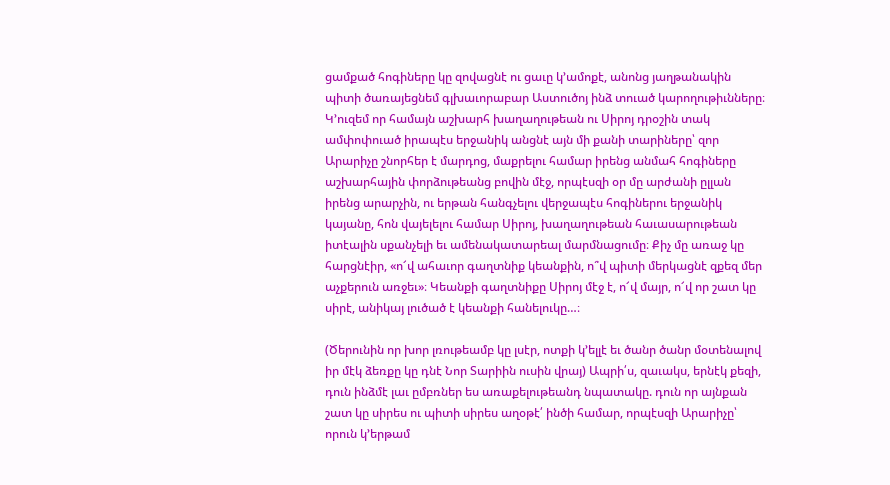ցամքած հոգիները կը զովացնէ ու ցաւը կ’ամոքէ, անոնց յաղթանակին պիտի ծառայեցնեմ գլխաւորաբար Աստուծոյ ինձ տուած կարողութիւնները։ Կ’ուզեմ որ համայն աշխարհ խաղաղութեան ու Սիրոյ դրօշին տակ ամփոփուած իրապէս երջանիկ անցնէ այն մի քանի տարիները՝ զոր Արարիչը շնորհեր է մարդոց, մաքրելու համար իրենց անմահ հոգիները աշխարհային փորձութեանց բովին մէջ, որպէսզի օր մը արժանի ըլլան իրենց արարչին, ու երթան հանգչելու վերջապէս հոգիներու երջանիկ կայանը, հոն վայելելու համար Սիրոյ, խաղաղութեան հաւասարութեան իտէալին սքանչելի եւ ամենակատարեալ մարմնացումը։ Քիչ մը առաջ կը հարցնէիր, «ո՜վ ահաւոր գաղտնիք կեանքին, ո՞վ պիտի մերկացնէ զքեզ մեր աչքերուն առջեւ»։ Կեանքի գաղտնիքը Սիրոյ մէջ է, ո՜վ մայր, ո՜վ որ շատ կը սիրէ, անիկայ լուծած է կեանքի հանելուկը…։

(Ծերունին որ խոր լռութեամբ կը լսէր, ոտքի կ՚ելլէ եւ ծանր ծանր մօտենալով իր մէկ ձեռքը կը դնէ Նոր Տարիին ուսին վրայ) Ապրի՛ս, զաւակս, երնէկ քեզի, դուն ինձմէ լաւ ըմբռներ ես առաքելութեանդ նպատակը. դուն որ այնքան շատ կը սիրես ու պիտի սիրես աղօթէ՛ ինծի համար, որպէսզի Արարիչը՝ որուն կ’երթամ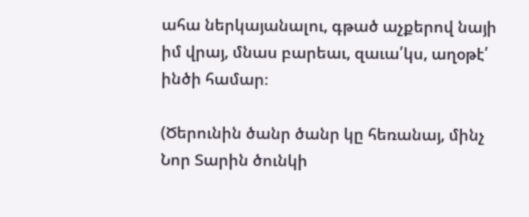ահա ներկայանալու, գթած աչքերով նայի իմ վրայ, մնաս բարեաւ, զաւա՛կս, աղօթէ՛ ինծի համար։

(Ծերունին ծանր ծանր կը հեռանայ, մինչ Նոր Տարին ծունկի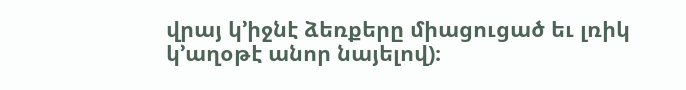վրայ կ՚իջնէ ձեռքերը միացուցած եւ լռիկ կ՚աղօթէ անոր նայելով)։